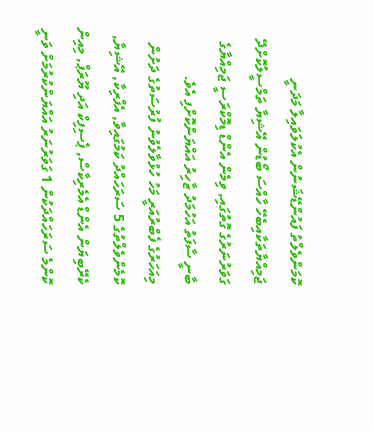ކޮމަންވެލްތު ފައުންޑޭޝަނުން އެކުލަވައިލާ މަދަނީ ޖަމިއްޔާތަކާއިބެހޭ ހާއްސަ ބޯޑުން އޭޝިޔާ ތަމްސީލުކޮށްދޭ ގަވަރުނަރުގެ ގޮތުގައި, ވިމެން އެންޑް ޑިމޮކްރަސީ ޖަމިއްޔާގެ ބާނީ ސާފަތު އަހުމަދު ޒާހިރު އައްޔަންކޮށްފި އެވެ.
މިއަހަރުގެ ފެބްރުއަރީ މަހު ހުޅުވާލެވުނު ފުރުސަތުގެ ދަށުން ކޮމެންވެލްތުގެ 5 ސަރަހައްދު ކަމުގައިވާ, އެފްރިކާ, އޭޝިޔާ, ކެރޭބިޔަން އެންޑް އެމެރިކާސް, ޕެސިފިކް އަދި ޔޫރަޕް, މިއިން ކޮންމެ ސަރަހައްދަކުން 1 ގަވަރުނަރު އައްޔަންކުރުމަށް ވަނީ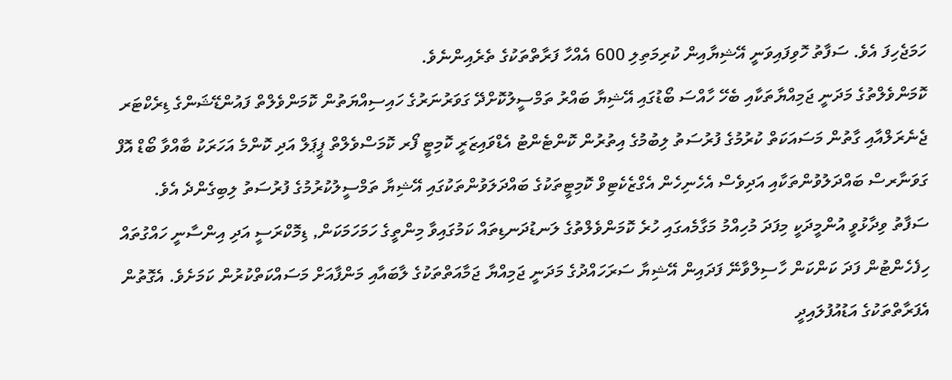ހަމަޖެހިފަ އެވެ. ސަފާތު ހޮވިފައިވަނީ އޭޝިޔާއިން ކުރިމަތިލި 600 އެއްހާ ފަރާތްތަކުގެ ތެރެއިންނެވެ.
ކޮމަންވެލްތުގެ މަދަނީ ޖަމިއްޔާތަކާއި ބެހޭ ހާއްސަ ބޯޑުގައި އޭޝިޔާ ބައްރު ތަމްސީލުކޮށްދޭ ގަވަރުނަރުގެ ހައިސިއްޔަތުން ކޮމަންވެލްތް ފައުންޑޭޝަންގެ ޑިރެކްޓަރ ޖެނެރަލްއާއި ގާތުން މަސައަކަތް ކުރުމުގެ ފުރުސަތު ލިބުމުގެ އިތުރުން ކޮންޓެންޓު އެޑްވައިޒަރީ ކޮމިޓީ ފޯރ ކޮމަސްވެލްތް ޕީޕަލް އަދި ކޮންމެ އަހަރަކު ބާއްވާ ބޯޑް އޮފް ގަވަނާރސް ބައްދަލުވުންތަކާއި އަދިވެސް އެހެނިހެން އެގްޒެކެޓިވް ކޮމިޓީތަކުގެ ބައްދަލަވުންތަކުގައި އޭޝިޔާ ތަމްސީލުކުރުމުގެ ފުރުސަތު ލިބިގެންދެ އެވެ.
ސަފާތު ވިދާޅުވީ އުންމީދަކީ މިފަދަ މުހިއްމު މަގާމެއގައި ހުރެ ކޮމަންވެލްތުގެ ލަނޑުދަނޑިތައް ކަމުގައިވާ މިންތީގެ ހަމަހަމަކަން, ޑިމޮކްރަސީ އަދި އިންސާނީ ހައްގުތައް ހިފެހެންޓުން ފަދަ ކަންކަން ހާސިލްވާނޭ ފަދައިން އޭޝިޔާ ސަރަހައްދުގެ މަދަނީ ޖަމިއްޔާ ޖަމާއަތްތަކުގެ ލާބައާއި މަންފާއަށް މަސައްކަތްކުރުން ކަމަށެވެ. އެގޮތުން އެފަރާތްތަކުގެ އަޑުއުފުލައިދީ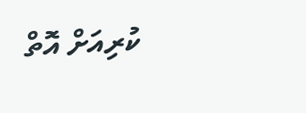ކުރިއަށް އޮތް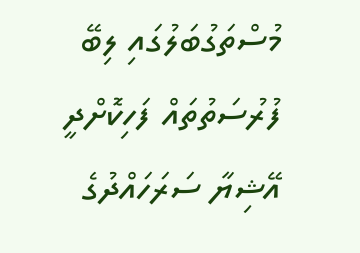މުސްތަގުބަލުގައި ލިބޭ ފުރުސަތުތައް ފަހިކޮށްދީ އޭޝިޔާ ސަރަހައްދުގެ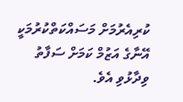ކުރިއެރުމަށް މަސައްކަތްކުރުމަކީ އޭނާގެ އަޒުމް ކަމަށް ސަފާތު ވިދާޅުވި އެވެ.